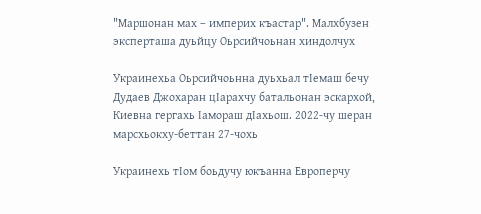"Маршонан мах – империх къастар". Малхбузен эксперташа дуьйцу Оьрсийчоьнан хиндолчух

Украинехьа Оьрсийчоьнна дуьхьал тIемаш бечу Дудаев Джохаран цIарахчу батальонан эскархой, Киевна гергахь Iамораш дIахьош. 2022-чу шеран марсхьокху-беттан 27-чохь

Украинехь тIом боьдучу юкъанна Европерчу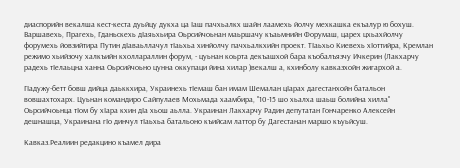диаспорийн векалша кест-кеста дуьйцу дукха ца Iаш пачхьалкх шайн лаамехь йолчу мехкашка екъалур ю бохуш. Варшавехь, Прагехь, Гданьскехь дIаяьхьира Оьрсийчоьнан маьршачу къаьмнийн Форумаш, царех цхьахйолчу форумехь йовзийтира Путин дIаваьллачул тIаьхьа хинйолчу пачхьалкхийн проект. ТIаьхьо Киевехь хIоттийра, Кремлан режимо хьийзочу халкъийн кхоллараллин форум, - цуьнан коьрта декъашхой бара къобалъязчу Ичкерин (Лакхарчу радехь тIелаьцна ханна Оьрсийчоьно цунна оккупаци йина хилар )векалш а, кхинболу кавказхойн жигархой а.

ГIадужу-бетт бовш дийца даьккхира, Украинехь тIемаш бан имам Шемалан цIарах дагестанхойн батальон вовшахтохарх. Цуьнан командиро Сайпулаев Мохьмада хаамбира, "10-15 шо хьалха шаьш болийна хилла" Оьрсийчоьнца тIом бу хIара кхин дIа хьош аьлла. Украинан Лакхарчу Радин депутатан Гончаренко Алексейн дешнашца, Украинана гIо динчул тIаьхьа батальоно къийсам латтор бу Дагестанан маршо къуьйсуш.

Кавказ.Реалиин редакцино къамел дира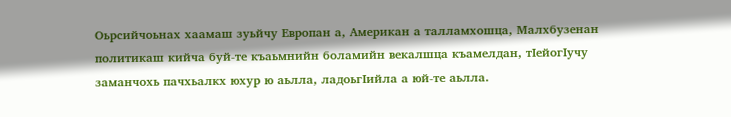Оьрсийчоьнах хаамаш зуьйчу Европан а, Американ а талламхошца, Малхбузенан политикаш кийча буй-те къаьмнийн боламийн векалшца къамелдан, тIейогIучу заманчохь пачхьалкх юхур ю аьлла, ладоьгIийла а юй-те аьлла.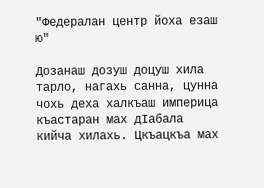"Федералан центр йоха езаш ю"

Дозанаш дозуш доцуш хила тарло, нагахь санна, цунна чохь деха халкъаш империца къастаран мах дIабала кийча хилахь. Цкъацкъа мах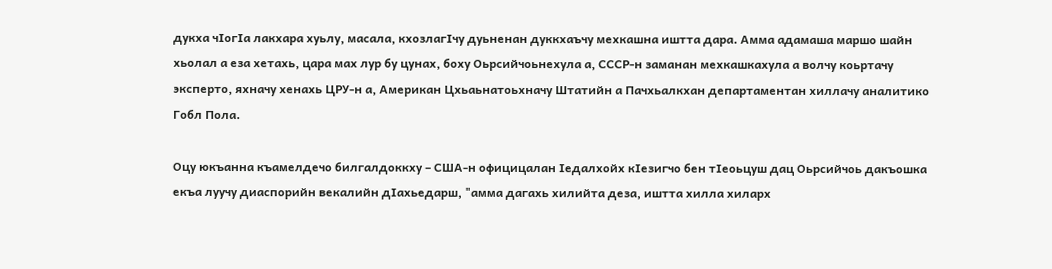дукха чIогIа лакхара хуьлу, масала, кхозлагIчу дуьненан дуккхаъчу мехкашна иштта дара. Амма адамаша маршо шайн хьолал а еза хетахь, цара мах лур бу цунах, боху Оьрсийчоьнехула а, СССР-н заманан мехкашкахула а волчу коьртачу эксперто, яхначу хенахь ЦРУ-н а, Американ Цхьаьнатоьхначу Штатийн а Пачхьалкхан департаментан хиллачу аналитико Гобл Пола.

Оцу юкъанна къамелдечо билгалдоккху – США-н официцалан Iедалхойх кIезигчо бен тIеоьцуш дац Оьрсийчоь дакъошка екъа луучу диаспорийн векалийн дIахьедарш, "амма дагахь хилийта деза, иштта хилла хиларх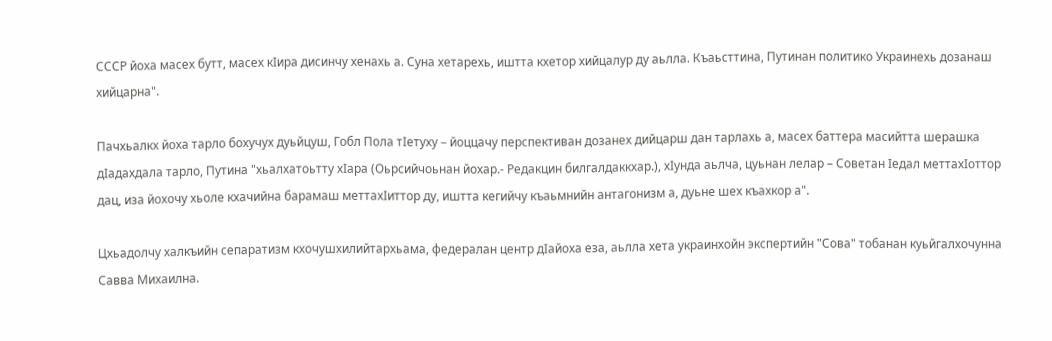СССР йоха масех бутт, масех кIира дисинчу хенахь а. Суна хетарехь, иштта кхетор хийцалур ду аьлла. Къаьсттина, Путинан политико Украинехь дозанаш хийцарна".

Пачхьалкх йоха тарло бохучух дуьйцуш, Гобл Пола тIетуху – йоццачу перспективан дозанех дийцарш дан тарлахь а, масех баттера масийтта шерашка дIадахдала тарло, Путина "хьалхатоьтту хIара (Оьрсийчоьнан йохар.- Редакцин билгалдаккхар.), хIунда аьлча, цуьнан лелар – Советан Iедал меттахIоттор дац, иза йохочу хьоле кхачийна барамаш меттахIиттор ду, иштта кегийчу къаьмнийн антагонизм а, дуьне шех къахкор а".

Цхьадолчу халкъийн сепаратизм кхочушхилийтархьама, федералан центр дIайоха еза, аьлла хета украинхойн экспертийн "Сова" тобанан куьйгалхочунна Савва Михаилна.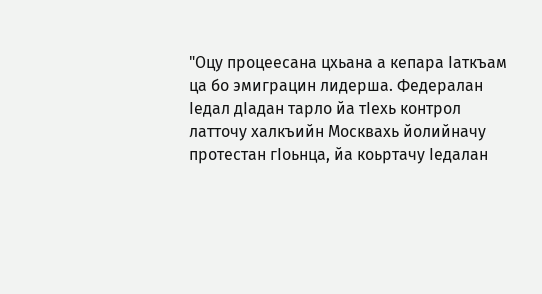"Оцу процеесана цхьана а кепара Iаткъам ца бо эмиграцин лидерша. Федералан Iедал дIадан тарло йа тIехь контрол латточу халкъийн Москвахь йолийначу протестан гIоьнца, йа коьртачу Iедалан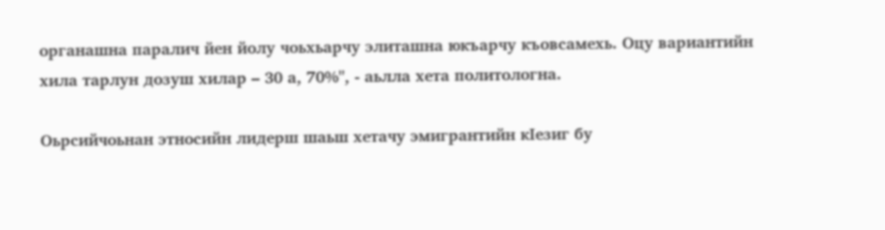органашна паралич йен йолу чоьхьарчу элиташна юкъарчу къовсамехь. Оцу вариантийн хила тарлун дозуш хилар – 30 а, 70%", - аьлла хета политологна.

Оьрсийчоьнан этносийн лидерш шаьш хетачу эмигрантийн кIезиг бу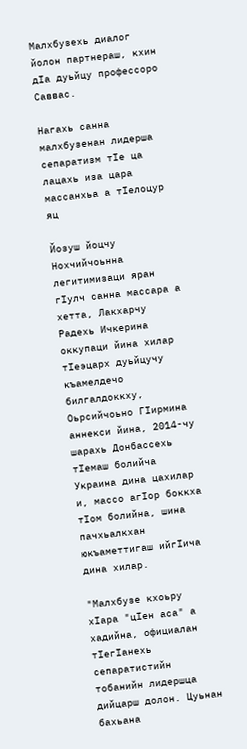Малхбузехь диалог йолон партнераш, кхин дIа дуьйцу профессоро Саввас.

Нагахь санна малхбузенан лидерша сепаратизм тIе ца лацахь иза цара массанхьа а тIелоцур яц

Йозуш йоцчу Нохчийчоьнна легитимизаци яран гIулч санна массара а хетта, Лакхарчу Радехь Ичкерина оккупаци йина хилар тIеэцарх дуьйцучу къамелдечо билгалдоккху, Оьрсийчоьно ГIирмина аннекси йина, 2014-чу шарахь Донбассехь тIемаш болийча Украина дина цахилар и, массо агIор боккха тIом болийна, шина пачхьалкхан юкъаметтигаш ийгIича дина хилар.

"Малхбузе кхоьру хIара "цIен аса" а хадийна, официалан тIегIанехь сепаратистийн тобанийн лидершца дийцарш долон. Цуьнан бахьана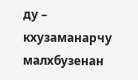ду – кхузаманарчу малхбузенан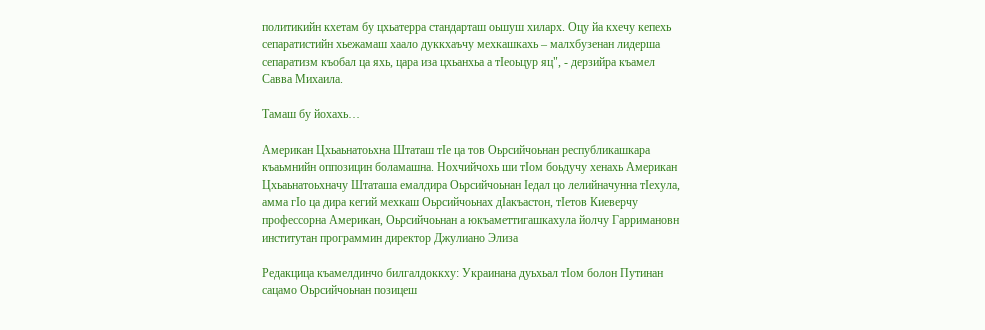политикийн кхетам бу цхьатерра стандарташ оьшуш хиларх. Оцу йа кхечу кепехь сепаратистийн хьежамаш хаало дуккхаъчу мехкашкахь – малхбузенан лидерша сепаратизм къобал ца яхь, цара иза цхьанхьа а тIеоьцур яц", - дерзийра къамел Савва Михаила.

Тамаш бу йохахь…

Американ Цхьаьнатоьхна Штаташ тIе ца тов Оьрсийчоьнан республикашкара къаьмнийн оппозицин боламашна. Нохчийчохь ши тIом боьдучу хенахь Американ Цхьаьнатоьхначу Штаташа емалдира Оьрсийчоьнан Iедал цо лелийначунна тIехула, амма гIо ца дира кегий мехкаш Оьрсийчоьнах дIакъастон, тIетов Киеверчу профессорна Американ, Оьрсийчоьнан а юкъаметтигашкахула йолчу Гарримановн институтан программин директор Джулиано Элиза

Редакцица къамелдинчо билгалдоккху: Украинана дуьхьал тIом болон Путинан сацамо Оьрсийчоьнан позицеш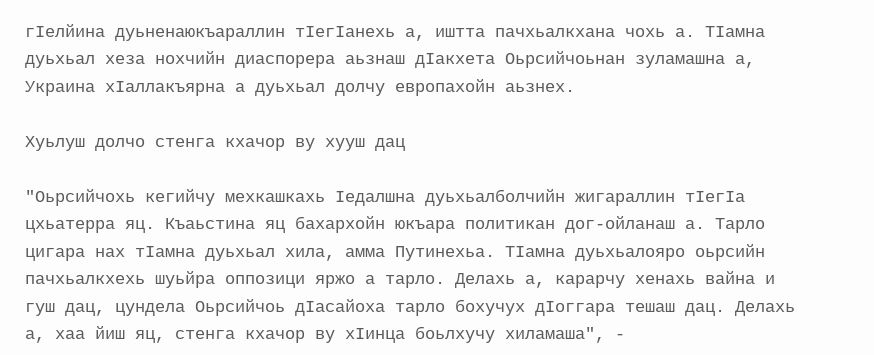гIелйина дуьненаюкъараллин тIегIанехь а, иштта пачхьалкхана чохь а. ТIамна дуьхьал хеза нохчийн диаспорера аьзнаш дIакхета Оьрсийчоьнан зуламашна а, Украина хIаллакъярна а дуьхьал долчу европахойн аьзнех.

Хуьлуш долчо стенга кхачор ву хууш дац

"Оьрсийчохь кегийчу мехкашкахь Iедалшна дуьхьалболчийн жигараллин тIегIа цхьатерра яц. Къаьстина яц бахархойн юкъара политикан дог-ойланаш а. Тарло цигара нах тIамна дуьхьал хила, амма Путинехьа. ТIамна дуьхьалояро оьрсийн пачхьалкхехь шуьйра оппозици яржо а тарло. Делахь а, карарчу хенахь вайна и гуш дац, цундела Оьрсийчоь дIасайоха тарло бохучух дIоггара тешаш дац. Делахь а, хаа йиш яц, стенга кхачор ву хIинца боьлхучу хиламаша", -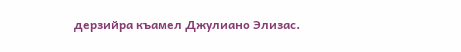дерзийра къамел Джулиано Элизас.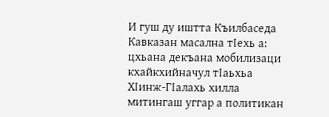И гуш ду иштта Къилбаседа Кавказан масална тIехь а: цхьана декъана мобилизаци кхайкхийначул тIаьхьа ХIинж-ГIалахь хилла митингаш уггар а политикан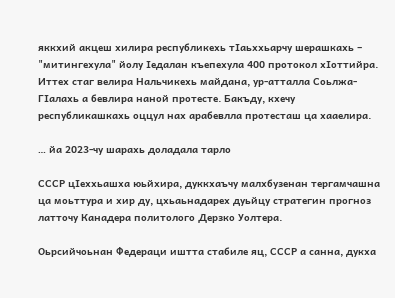яккхий акцеш хилира республикехь тIаьххьарчу шерашкахь – "митингехула" йолу Iедалан къепехула 400 протокол хIоттийра. Иттех стаг велира Нальчикехь майдана, ур-атталла Соьлжа-ГIалахь а бевлира наной протесте. Бакъду, кхечу республикашкахь оццул нах арабевлла протесташ ца хааелира.

… йа 2023-чу шарахь доладала тарло

СССР цIеххьашха юьйхира, дуккхаъчу малхбузенан тергамчашна ца моьттура и хир ду, цхьаьнадарех дуьйцу стратегин прогноз латточу Канадера политолого Дерзко Уолтера.

Оьрсийчоьнан Федераци иштта стабиле яц, СССР а санна, дукха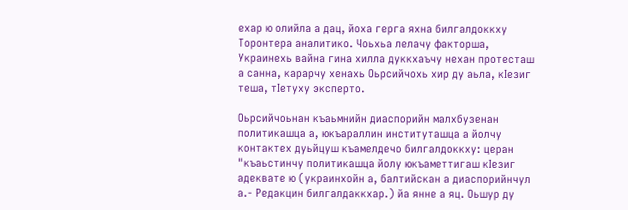ехар ю олийла а дац, йоха герга яхна билгалдоккху Торонтера аналитико. Чоьхьа лелачу факторша, Украинехь вайна гина хилла дуккхаъчу нехан протесташ а санна, карарчу хенахь Оьрсийчохь хир ду аьла, кIезиг теша, тIетуху эксперто.

Оьрсийчоьнан къаьмнийн диаспорийн малхбузенан политикашца а, юкъараллин институташца а йолчу контактех дуьйцуш къамелдечо билгалдоккху: церан "къаьстинчу политикашца йолу юкъаметтигаш кIезиг адеквате ю (украинхойн а, балтийскан а диаспорийнчул а.- Редакцин билгалдаккхар.) йа янне а яц. Оьшур ду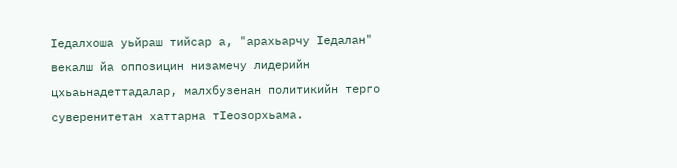Iедалхоша уьйраш тийсар а, "арахьарчу Iедалан" векалш йа оппозицин низамечу лидерийн цхьаьнадеттадалар, малхбузенан политикийн терго суверенитетан хаттарна тIеозорхьама.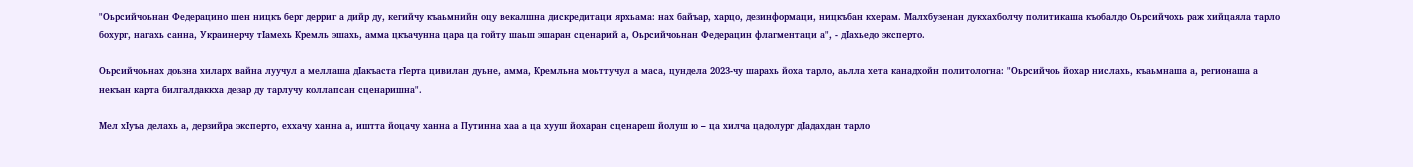"Оьрсийчоьнан Федерацино шен ницкъ берг дерриг а дийр ду, кегийчу къаьмнийн оцу векалшна дискредитаци ярхьама: нах байъар, харцо, дезинформаци, ницкъбан кхерам. Малхбузенан дукхахболчу политикаша къобалдо Оьрсийчохь раж хийцаяла тарло бохург, нагахь санна, Украинерчу тIамехь Кремль эшахь, амма цкъачунна цара ца гойту шаьш эшаран сценарий а, Оьрсийчоьнан Федерацин флагментаци а", - дIахьедо эксперто.

Оьрсийчоьнах доьзна хиларх вайна луучул а меллаша дIакъаста гIерта цивилан дуьне, амма, Кремльна моьттучул а маса, цундела 2023-чу шарахь йоха тарло, аьлла хета канадхойн политологна: "Оьрсийчоь йохар нислахь, къаьмнаша а, регионаша а некъан карта билгалдаккха дезар ду тарлучу коллапсан сценаришна".

Мел хIуъа делахь а, дерзийра эксперто, еххачу ханна а, иштта йоцачу ханна а Путинна хаа а ца хууш йохаран сценареш йолуш ю – ца хилча цадолург дIадахдан тарло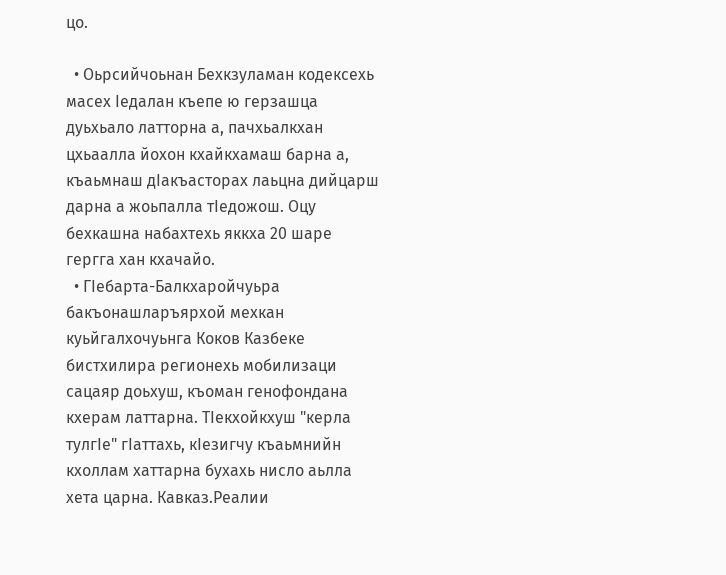цо.

  • Оьрсийчоьнан Бехкзуламан кодексехь масех Iедалан къепе ю герзашца дуьхьало латторна а, пачхьалкхан цхьаалла йохон кхайкхамаш барна а, къаьмнаш дIакъасторах лаьцна дийцарш дарна а жоьпалла тIедожош. Оцу бехкашна набахтехь яккха 20 шаре гергга хан кхачайо.
  • ГIебарта-Балкхаройчуьра бакъонашларъярхой мехкан куьйгалхочуьнга Коков Казбеке бистхилира регионехь мобилизаци сацаяр доьхуш, къоман генофондана кхерам латтарна. ТIекхойкхуш "керла тулгIе" гIаттахь, кIезигчу къаьмнийн кхоллам хаттарна бухахь нисло аьлла хета царна. Кавказ.Реалии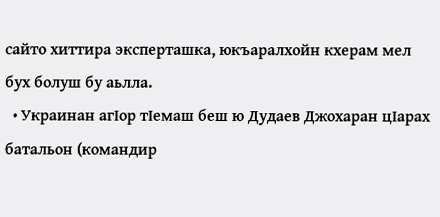сайто хиттира эксперташка, юкъаралхойн кхерам мел бух болуш бу аьлла.
  • Украинан агIор тIемаш беш ю Дудаев Джохаран цIарах батальон (командир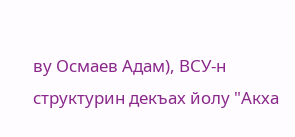ву Осмаев Адам), ВСУ-н структурин декъах йолу "Акха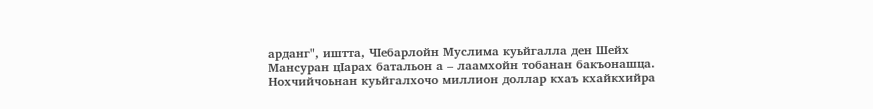арданг", иштта, ЧIебарлойн Муслима куьйгалла ден Шейх Мансуран цIарах батальон а – лаамхойн тобанан бакъонашца. Нохчийчоьнан куьйгалхочо миллион доллар кхаъ кхайкхийра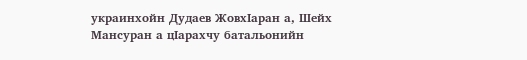украинхойн Дудаев ЖовхIаран а, Шейх Мансуран а цIарахчу батальонийн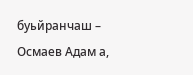буьйранчаш – Осмаев Адам а,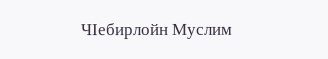ЧIебирлойн Муслим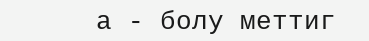а - болу меттиг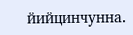йийцинчунна.